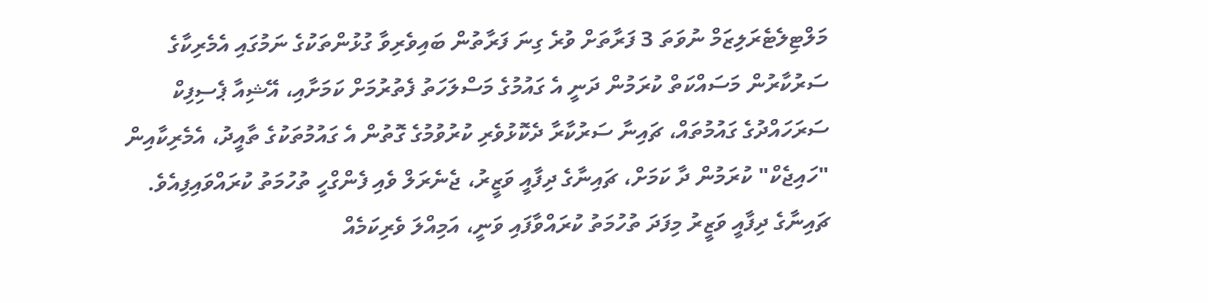މަލްޓިލެޓެރަލިޒަމް ނުވަތަ 3 ފަރާތަށް ވުރެ ގިނަ ފަރާތުން ބައިވެރިވާ ގުޅުންތަކުގެ ނަމުގައި އެމެރިކާގެ ސަރުކާރުން މަސައްކަތް ކުރަމުން ދަނީ އެ ގައުމުގެ މަސްލަހަތު ފެތުރުމަށް ކަމަށާއި، އޭޝިއާ ޕެސިފިކް ސަރަހައްދުގެ ގައުމުތައް، ޗައިނާ ސަރުކާރާ ދެކޮޅުވެރި ކުރުވުމުގެ ގޮތުން އެ ގައުމުތަކުގެ ތާއީދު، އެމެރިކާއިން "ހައިޖެކް" ކުރަމުން ދާ ކަމަށް، ޗައިނާގެ ދިފާއީ ވަޒީރު، ޖެނެރަލް ވެއި ފެންގްހީ ތުހުމަތު ކުރައްވައިފިއެވެ.
ޗައިނާގެ ދިފާއީ ވަޒީރު މިފަދަ ތުހުމަތު ކުރައްވާފައި ވަނީ، އަމިއްލަ ވެރިކަމެއް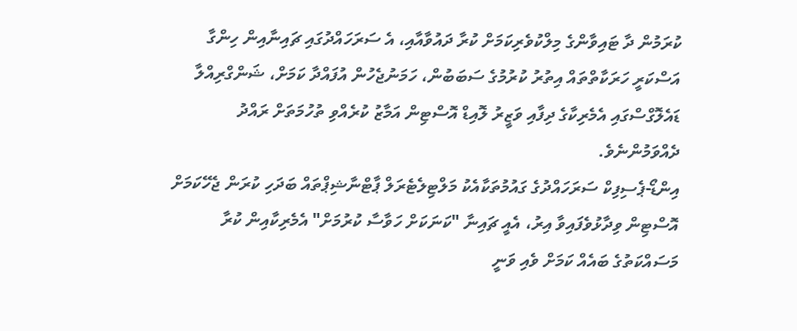ކުރަމުން ދާ ޓައިވާންގެ މިލްކުވެރިކަމަށް ކުރާ ދައުވާއާއި، އެ ސަރަހައްދުގައި ޗައިނާއިން ހިންގާ އަސްކަރީ ހަރަކާތްތައް އިތުރު ކުރުމުގެ ސަބަބުން، ހަމަނުޖެހުން އުފައްދާ ކަމަށް، ޝަންގްރިއްލާ ޑައެލޮގްސްގައި އެމެރިކާގެ ދިފާއި ވަޒީރު ލޮއިޑް އޮސްޓިން އަމާޒު ކުރެއްވި ތުހުމަތަށް ރައްދު ދެއްވަމުންނެވެ.
އިންޑޯ-ޕެސިފިކް ސަރަހައްދުގެ ގައުމުތަކާއެކު މަލްޓިލެޓެރަލް ޕާޓްނާޝިޕްތައް ބަދަހި ކުރަން ޖެހޭކަމަށް އޮސްޓިން ވިދާޅުވެފައިވާ އިރު، އެއީ ޗައިނާ "ކަނަކަށް ހަވާސާ ކުރުމަށް" އެމެރިކާއިން ކުރާ މަސައްކަތުގެ ބައެއް ކަމަށް ވެއި ވަނީ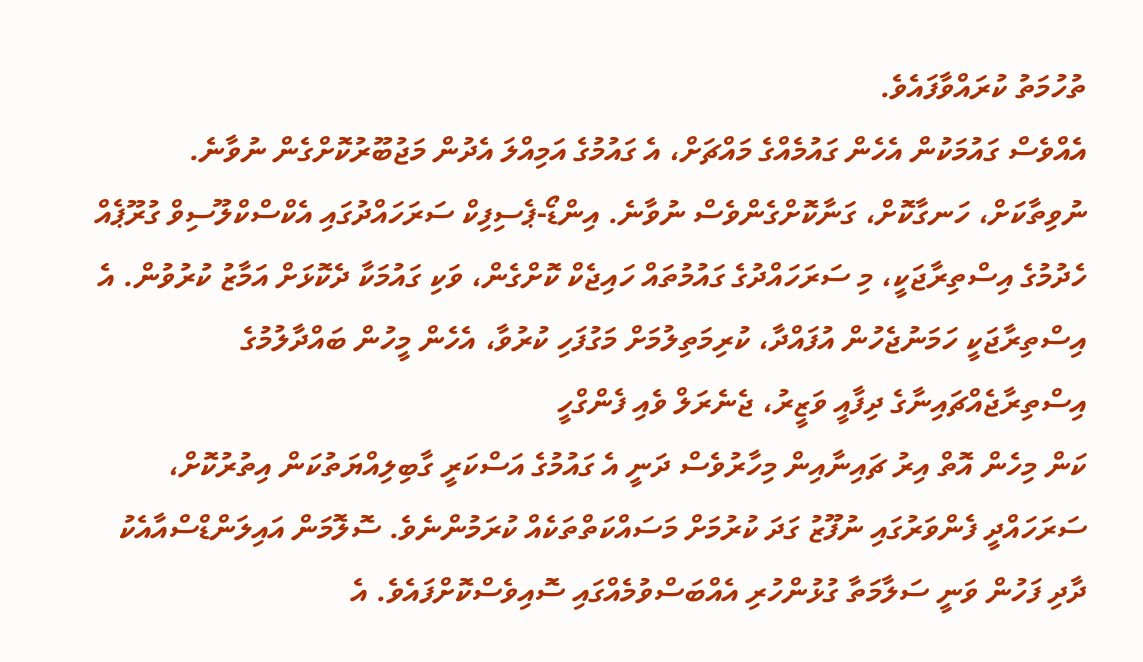ތުހުމަތު ކުރައްވާފައެވެ.
އެއްވެސް ގައުމަކުން އެހެން ގައުމެއްގެ މައްޗަށް، އެ ގައުމުގެ އަމިއްލަ އެދުން މަޖުބޫރުކޮށްގެން ނުވާނެ. ނުވިތާކަށް، ހަނގާކޮށް، ގަނާކޮށްގެންވެސް ނުވާނެ. އިންޑޯ-ޕެސިފިކް ސަރަހައްދުގައި އެކްސްކްލޫސިވް ގުރޫޕެއް ހެދުމުގެ އިސްތިރާޖަކީ، މި ސަރަހައްދުގެ ގައުމުތައް ހައިޖެކް ކޮށްގެން، ވަކި ގައުމަކާ ދެކޮޅަށް އަމާޒު ކުރުވުން. އެ އިސްތިރާޖަކީ ހަމަނުޖެހުން އުފައްދާ، ކުރިމަތިލުމަށް މަގުފަހި ކުރުވާ، އެހެން މީހުން ބައްދާލުމުގެ އިސްތިރާޖެއްޗައިނާގެ ދިފާއީ ވަޒީރު، ޖެނެރަލް ވެއި ފެންގްހީ
ކަން މިހެން އޮތް އިރު ޗައިނާއިން މިހާރުވެސް ދަނީ އެ ގައުމުގެ އަސްކަރީ ގާބިލިއްޔަތުކަން އިތުރުކޮށް، ސަރަހައްދީ ފެންވަރުގައި ނުފޫޒު ގަދަ ކުރުމަށް މަސައްކަތްތަކެއް ކުރަމުންނެވެ. ސޮލޮމަން އައިލަންޑްސްއާއެކު ދާދި ފަހުން ވަނީ ސަލާމަތާ ގުޅުންހުރި އެއްބަސްވުމެއްގައި ސޮއިވެސްކޮށްފައެވެ. އެ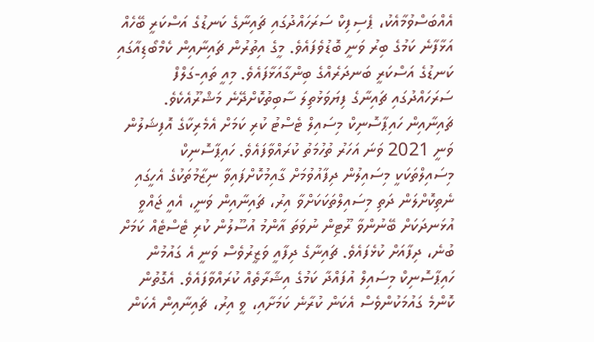އެއްބަސްވުމާއެކު، ޕެސިފިކް ސަރަހައްދުގައި ޗައިނާގެ ކަނޑުގެ އަސްކަރީ ބޭހެއް އަޅާފާނެ ކަމުގެ ބިރު ވަނީ ބޮޑުވެފައެވެ. މީގެ އިތުރުން ޗައިނާއިން ކެމްބޯޑިއާގައި ކަނޑުގެ އަސްކަރީ ބަނދަރެއްގެ ބިންގާއަޅާފައެވެ. މިއީ ތައި-ގަލްފް ސަރަހައްދުގައި ޗައިނާގެ ފިޔަވަޅުތިލަ ސާބިތުކޮށްދޭނެ މަޝްރޫއެކެވެ.
ޗައިނާއިން ހައިޕާސޮނިކް މިސައިލް ޓެސްޓު ކުރި ކަމަށް އެމެރިކާގެ އޮފިޝަލުން ވަނީ 2021 ވަނަ އަހަރު ތުހުމަތު ކުރައްވާފައެވެ. ހައިޕާސޮނިކް މިސައިލްތަކަކީ މިސައިލުން ދިފާއުވުމަށް ގާއިމުކޮށްފައިވާ ނިޒާމުތަކުގެ އެހީގައި ނެތިކޮށްލަން ދަތި މިސައިލްތަކަކަށްވާ އިރު، ޗައިނާއިން ވަނީ، އެއީ ޖައްވީ އުޅަނދަކަށް ބޭނުންވާ ރޫޓިން ނުވަތަ އާންމު އުސޫލުން ކުރި ޓެސްޓެއް ކަމަށް ބުނެ، ދިފާއަށް ކުޅެފައެވެ. ޗައިނާގެ ދިފާއީ ވަޒީރުވެސް ވަނީ އެ ގައުމުން ހައިޕާސޮނިކް މިސައިލް އުފައްދާ ކަމުގެ އިޝާރާތެއް ކުރައްވާފައެވެ. އެގޮތުން ކޮންމެ ގައުމަކުންވެސް އެކަން ކުރާނެ ކަމަށާއި، ވީ އިރު، ޗައިނާއިން އެކަން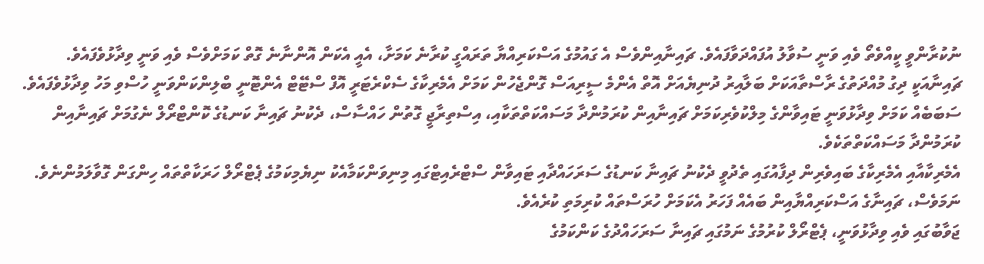ނުކުރާންވީ ކީއްވެތޯ ވެއި ވަނީ ސުވާލު އުފައްދަވާފައެވެ. ޗައިނާއިންވެސް އެ ގައުމުގެ އަސްކަރިއްޔާ ތަރައްގީ ކުރާނެ ކަމަށާ، އެއީ އެކަން އޮންނާނެ ގޮތް ކަމަށްވެސް ވެއި ވަނީ ވިދާޅުވެފައެވެ.
ޗައިނާއަކީ ދިގު މުއްދަތުގެ ރާސްތާއަކަށް ބަލާއިރު ދުނިޔެއަށް އޮތް އެންމެ ސީރިއަސް ގޮންޖެހުން ކަމަށް އެމެރިކާގެ ސެކްރެޓަރީ އޮފް ސްޓޭޓް އެންޓޮނީ ބްލިންކަންވަނީ ހުސްވި މަހު ވިދާޅުވެފައެވެ. ސަބަބެއް ކަމަށް ވިދާޅުވަނީ ޓައިވާންގެ މިލްކުވެރިކަމަށް ޗައިނާއިން ކުރަމުންދާ މަސައްކަތްތަކާއި، އިސްތިރާޖީ ގޮތުން ހައްސާސް، ދެކުނު ޗައިނާ ކަނޑުގެ ކޮންޓްރޯލް ނެގުމަށް ޗައިނާއިން ކުރަމުންދާ މަސައްކަތްތަކެވެ.
އެމެރިކާއާއި އެމެރިކާގެ ބައިވެރިން ދިފާއުގައި ތެދުވީ ދެކުނު ޗައިނާ ކަނޑުގެ ސަރަހައްދާއި ޓައިވާން ސްޓްރެއިޓްގައި މިނިވަންކަމާއެކު ނިޔެމިކަމުގެ ޕެޓްރޯލް ހަރަކާތްތައް ހިންގަން ގޮވާލަމުންނެވެ. ނަމަވެސް، ޗައިނާގެ އަސްކަރިއްޔާއިން ބައެއް ފަހަރު އެކަމަށް ހުރަސްތައް ކުރިމަތި ކުރެއެވެ.
ޖަވާބުގައި ވެއި ވިދާޅުވަނީ، ޕެޓްރޯލް ކުރުމުގެ ނަމުގައި ޗައިނާ ސަރަހައްދުގެ ކަންކަމުގެ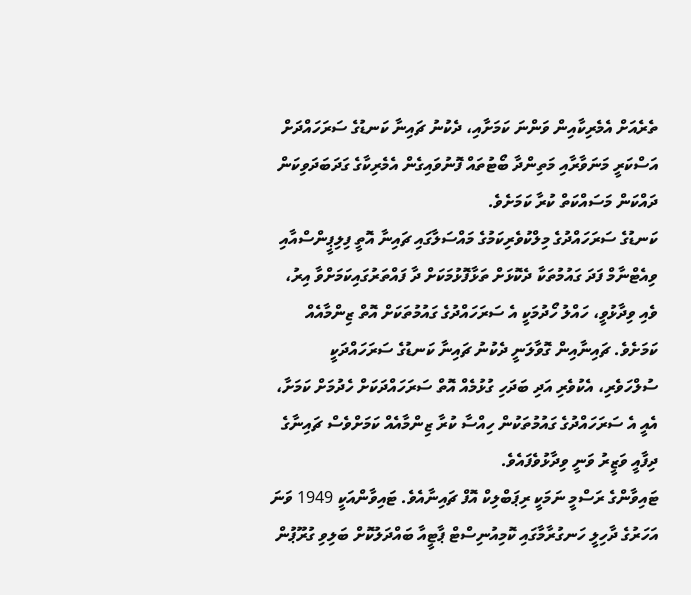ތެރެއަށް އެމެރިކާއިން ވަންނަ ކަމަށާއި، ދެކުނު ޗައިނާ ކަނޑުގެ ސަރަހައްދަށް އަސްކަރީ މަނަވާރާއި މަތިންދާ ބޯޓުތައް ފޮނުވައިގެން އެމެރިކާގެ ގަދަބަދަވިކަން ދައްކަން މަސައްކަތް ކުރާ ކަމަށެވެ.
ކަނޑުގެ ސަރަހައްދުގެ މިލްކުވެރިކަމުގެ މައްސަލާގައި ޗައިނާ އޮތީ ފިލިޕީންސްއާއި ވިއެޓްނާމް ފަދަ ގައުމުތަކާ ދެކޮޅަށް ތަޅާފޮޅުމަކަށް ދާ ފައްތަރުގައިކަމަށްވާ އިރު، ވެއި ވިދާޅުވީ، ހައްލު ހޯދުމަކީ އެ ސަރަހައްދުގެ ގައުމުތަކަށް އޮތް ޒިންމާއެއް ކަމަށެވެ. ޗައިނާއިން ގޮވާލަނީ ދެކުނު ޗައިނާ ކަނޑުގެ ސަރަހައްދަކީ ސުލްހަވެރި، އެކުވެރި އަދި ބަދަހި ގުޅުމެއް އޮތް ސަރަހައްދަކަށް ހެދުމަށް ކަމަށާ، އެއީ އެ ސަރަހައްދުގެ ގައުމުތަކުން ހިއްސާ ކުރާ ޒިންމާއެއް ކަމަށްވެސް ޗައިނާގެ ދިފާއީ ވަޒީރު ވަނީ ވިދާޅުވެފައެވެ.
ޓައިވާންގެ ރަސްމީ ނަމަކީ ރިޕަބްލިކް އޮފް ޗައިނާއެވެ. ޓައިވާންއަކީ 1949 ވަނަ އަހަރުގެ ދާހިލީ ހަނގުރާމާގައި ކޮމިއުނިސްޓް ޕާޓީއާ ބައްދަލުކޮށް ބަލިވި ގުރޫޕުން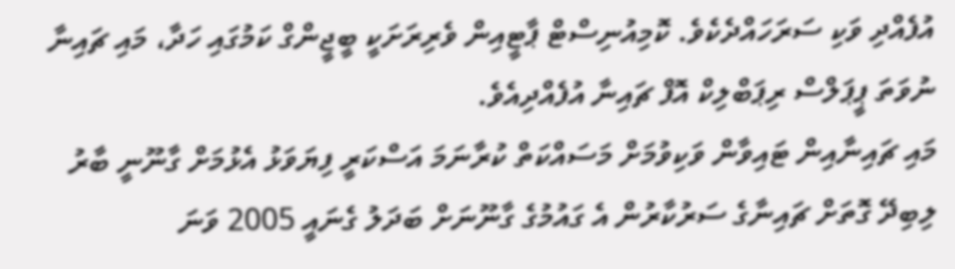އުފެއްދި ވަކި ސަރަހައްދެކެވެ. ކޮމިއުނިސްޓް ޕާޓީއިން ވެރިރަށަކީ ބީޖީންގް ކަމުގައި ހަދާ، މައި ޗައިނާ ނުވަތަ ޕީޕަލްސް ރިޕަބްލިކް އޮފް ޗައިނާ އުފެއްދިއެވެ.
މައި ޗައިނާއިން ޓައިވާން ވަކިވުމަށް މަސައްކަތް ކުރާނަމަ އަސްކަރީ ފިޔަވަޅު އެޅުމަށް ގާނޫނީ ބާރު ލިބިދޭ ގޮތަށް ޗައިނާގެ ސަރުކާރުން އެ ގައުމުގެ ގާނޫނަށް ބަދަލު ގެނައީ 2005 ވަނަ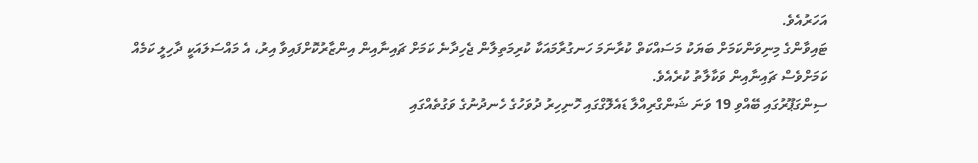އަހަރުއެވެ.
ޓައިވާންގެ މިނިވަންކަމަށް ބަޔަކު މަސައްކަތް ކުރާނަމަ ހަނގުރާމައަކާ ކުރިމަތިލާން ޖެހިދާނެ ކަމަށް ޗައިނާއިން އިންޒާރުކޮށްފައިވާ އިރު، އެ މައްސަލައަކީ ދާހިލީ ކަމެއް ކަމަށްވެސް ޗައިނާއިން ވަކާލާތު ކުރެއެވެ.
ސިންގަޕޫރުގައި ބޭއްވި 19 ވަނަ ޝަންގްރިއްލާ ޑައެލޮގްގައި ހޮނިހިރު ދުވަހުގެ ހެނދުނުގެ ވަގުތެއްގައި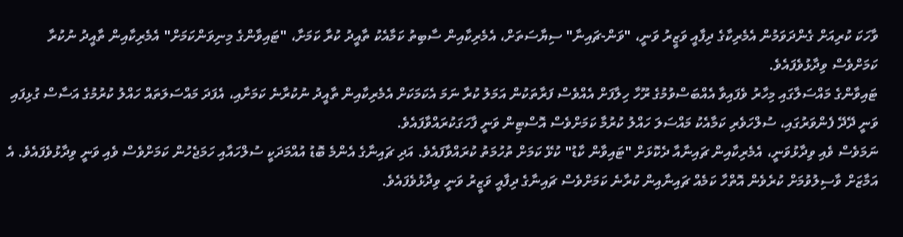ވާހަކަ ކުރިއަށް ގެންދަވަމުން އެމެރިކާގެ ދިފާއީ ވަޒީރު ވަނީ، "ވަން-ޗައިނާ" ސިޔާސަތަށް، އެމެރިކާއިން ސާބިތު ކަމާއެކު ތާއީދު ކުރާ ކަމަށާ، "ޓައިވާންގެ މިނިވަންކަމަށް" އެމެރިކާއިން ތާއީދު ނުކުރާ ކަމަށްވެސް ވިދާޅުވެފައެވެ.
ޓައިވާންގެ މައްސަލާގައި މިހާރު ވެފައިވާ އެއްބަސްވުމުގެ ރޫހާ ހިލާފަށް އެއްވެސް ފަރާތަކުން އަމަލު ކުރާ ނަމަ އެކަމަކަށް އެމެރިކާއިން ތާއީދު ނުކުރާނެ ކަމަށާއި، އެފަދަ މައްސަލަތައް ހައްލު ކުރުމުގެ އަސާސް ގުޅިފައި ވަނީ ދޭދޭ ފެންވަރުގައި، ސުލްހަވެރި ކަމާއެކު މައްސަލަ ހައްލު ކުރުމާ ކަމަށްވެސް އޮސްޓިން ވަނީ ފާހަގަކުރައްވާފައެވެ.
ނަމަވެސް ވެއި ވިދާޅުވަނީ، އެމެރިކާއިން ޗައިނާއާ ދެކޮޅަށް "ޓައިވާން ކާޑު" ކުޅޭ ކަމަށް ތުހުމަތު ކުރައްވާފައެވެ. އަދި ޗައިނާގެ އެންމެ ބޮޑު އުއްމަދަކީ ސުލްހައާއި ހަމަޖެހުން ކަމަށްވެސް ވެއި ވަނީ ވިދާޅުވެފައެވެ. އެ އަމާޒަށް ވާސިލުވުމަށް ކުރެވެން އޮތްހާ ކަމެއް ޗައިނާއިން ކުރާނެ ކަމަށްވެސް ޗައިނާގެ ދިފާއީ ވަޒީރު ވަނީ ވިދާޅުވެފައެވެ.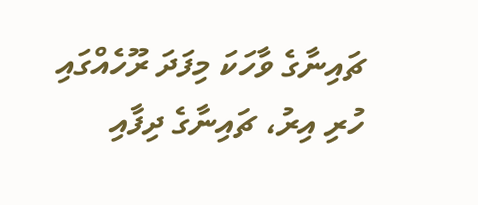ޗައިނާގެ ވާހަކަ މިފަދަ ރޫހެއްގައި ހުރި އިރު، ޗައިނާގެ ދިފާއި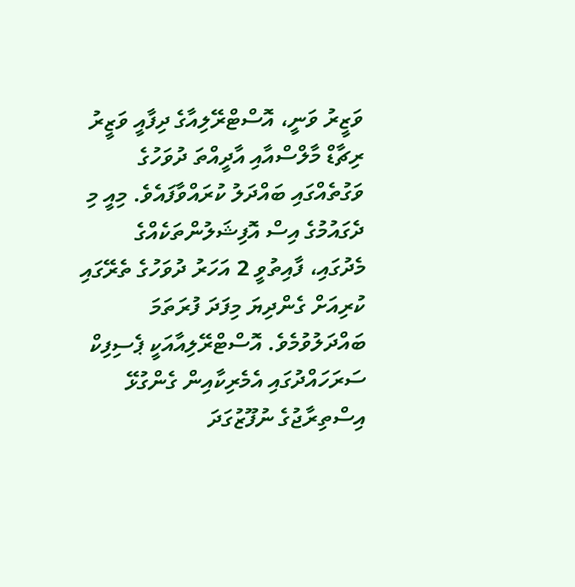ވަޒީރު ވަނީ، އޮސްޓްރޭލިއާގެ ދިފާއީ ވަޒީރު ރިޗާޑް މާލްސްއާއި އާދީއްތަ ދުވަހުގެ ވަގުތެއްގައި ބައްދަލު ކުރައްވާފައެވެ. މިއީ މި ދެގައުމުގެ އިސް އޮފިޝަލުންތަކެއްގެ މެދުގައި، ފާއިތުވީ 2 އަހަރު ދުވަހުގެ ތެރޭގައި ކުރިއަށް ގެންދިޔަ މިފަދަ ފުރަތަމަ ބައްދަލުވުމެވެ. އޮސްޓްރޭލިއާއަކީ ޕެސިފިކް ސަރަހައްދުގައި އެމެރިކާއިން ގެންގުޅޭ އިސްތިރާޖުގެ ނުފޫޒުގަދަ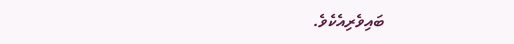ބައިވެރިއެކެވެ.